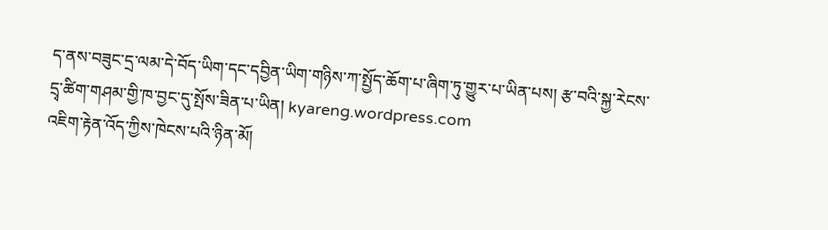ད་ནས་བཟུང་དྲ་ལམ་དེ་བོད་ཡིག་དང་དབྱིན་ཡིག་གཉིས་ཀ་སྤྱོད་ཆོག་པ་ཞིག་ཏུ་གྱུར་པ་ཡིན་པས། རྩ་བའི་སྐྱ་རེངས་དྲྭ་ཚིག་གཤམ་གྱི་ཁ་བྱང་དུ་སྤོས་ཟིན་པ་ཡིན། kyareng.wordpress.com
འཇིག་རྟེན་འོད་ཀྱིས་ཁེངས་པའི་ཉིན་མོ།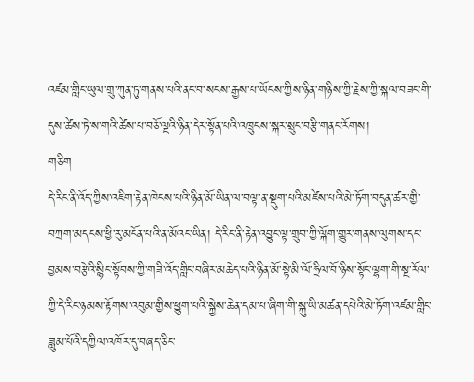འཛམ་གླིང་ཡུལ་གྲུ་ཀུན་ཏུ་གནས་པའི་ནང་བ་སངས་རྒྱས་པ་ཡོངས་ཀྱིས་ཉིན་གཉིས་ཀྱི་རྗེས་ཀྱི་སྐལ་བཟང་གི་དུས་ཚེས་ཏེ་ས་གའི་ཚེས་པ་བཅོ་ལྔའི་ཉིན་དེར་སྟོན་པའི་འཁྲུངས་སྐར་སྲུང་བརྩི་གནང་རོགས།
གཅིག
དེ་རིང་ནི་འོད་ཀྱིས་འཇིག་རྟེན་ཁེངས་པའི་ཉིན་མོ་ཡིན་ལ་བལྟ་ན་སྡུག་པའི་མཛེས་པའི་མེ་ཏོག་བདུན་ཚར་གྱི་བཀྲག་མདངས་ཕྱི་རུ་མངོན་པའི་ན་མོའང་ཡིན། དེ་རིང་ནི་རྟེན་འབྱུང་ལྟ་གྲུབ་ཀྱི་ལྐོག་གྱུར་གནས་ལུགས་དང་བྱམས་བརྩེའི་སྙིང་སྟོབས་ཀྱི་གཟི་འོད་གླིང་བཞིར་མཆེད་པའི་ཉིན་མོ་སྟེ་མི་ལོ་ཧྲིལ་བོ་ཉིས་སྟོང་ལྷག་གི་སྔ་རོལ་ཀྱི་དེ་རིང་ཉམས་རྟོགས་འབུམ་གྱིས་ཕྱུག་པའི་སྐྱེས་ཆེན་དམ་པ་ཞིག་གི་སྐུ་ཡི་མཚན་དཔེའི་མེ་ཏོག་འཛམ་གླིང་ཟླུམ་པོའི་དཀྱིལ་འཁོར་དུ་བཞད་ཅིང་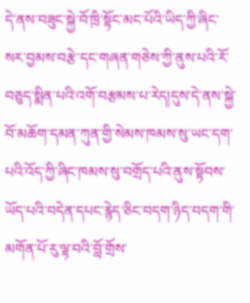དེ་ནས་བཟུང་སྐྱེ་བོ་ཁྲི་སྟོང་མང་པོའི་ཡིད་ཀྱི་ཞིང་སར་བྱམས་བརྩེ་དང་གཞན་གཅེས་ཀྱི་ནུས་པའི་རོ་བཅུད་སྨིན་པའི་འགོ་བརྩམས་པ་རེད།དུས་དེ་ནས་སྐྱེ་བོ་མཆོག་དམན་ཀུན་གྱི་སེམས་ཁམས་སུ་ཡང་དག་པའི་འོད་ཀྱི་ཞིང་ཁམས་སུ་བགྲོད་པའི་ནུས་སྟོབས་ཡོད་པའི་བདེན་དཔང་རྙེད་ཅིང་བདག་ཉིད་བདག་གི་མགོན་པོ་རུ་ལྟ་བའི་བློ་གྲོས་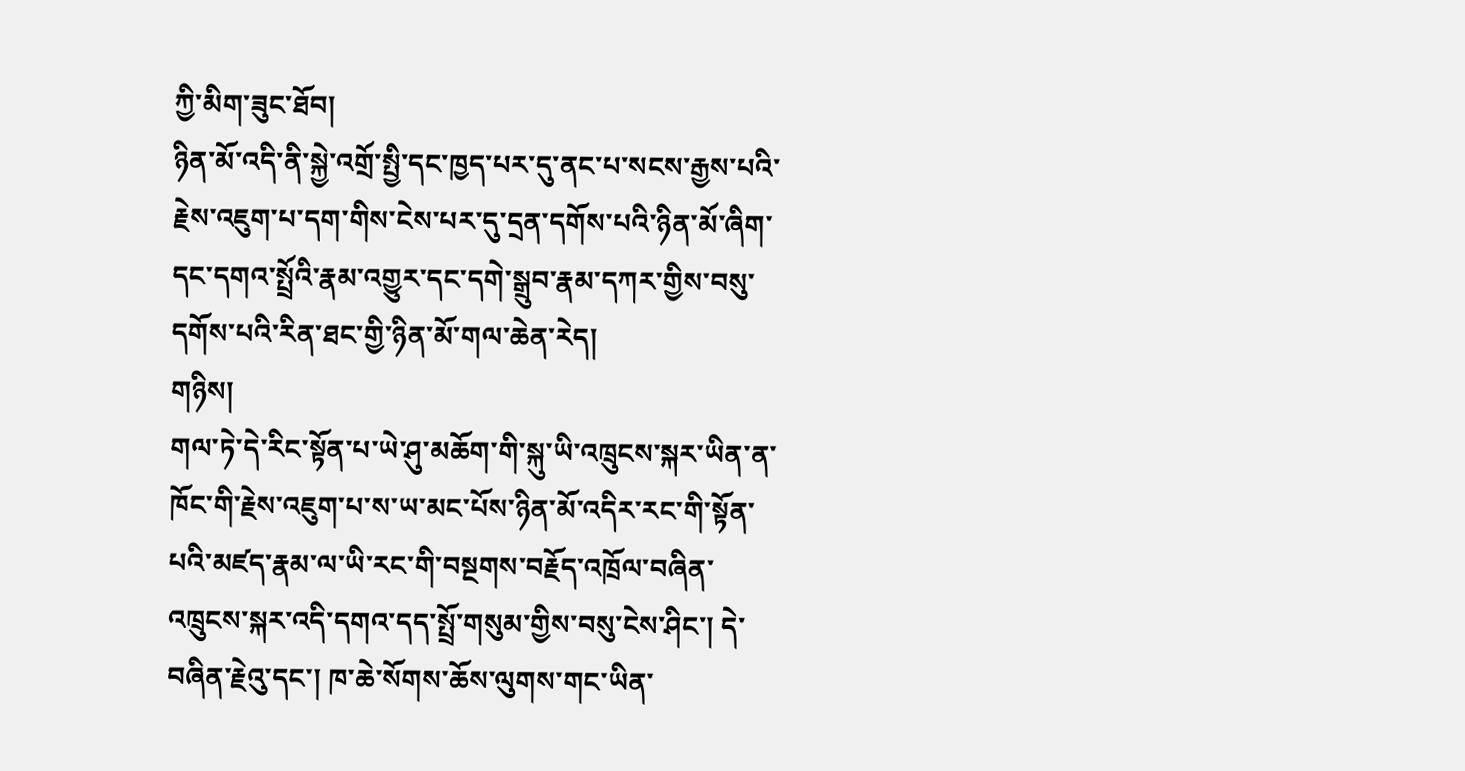ཀྱི་མིག་ཟུང་ཐོབ།
ཉིན་མོ་འདི་ནི་སྐྱེ་འགྲོ་སྤྱི་དང་ཁྱད་པར་དུ་ནང་པ་སངས་རྒྱས་པའི་རྗེས་འཇུག་པ་དག་གིས་ངེས་པར་དུ་དྲན་དགོས་པའི་ཉིན་མོ་ཞིག་དང་དགའ་སྤྲོའི་རྣམ་འགྱུར་དང་དགེ་སྒྲུབ་རྣམ་དཀར་གྱིས་བསུ་དགོས་པའི་རིན་ཐང་གྱི་ཉིན་མོ་གལ་ཆེན་རེད།
གཉིས།
གལ་ཏེ་དེ་རིང་སྟོན་པ་ཡེ་ཤུ་མཆོག་གི་སྐུ་ཡི་འཁྲུངས་སྐར་ཡིན་ན་ཁོང་གི་རྗེས་འཇུག་པ་ས་ཡ་མང་པོས་ཉིན་མོ་འདིར་རང་གི་སྟོན་པའི་མཛད་རྣམ་ལ་ཡི་རང་གི་བསྔགས་བརྗོད་འཁྲོལ་བཞིན་འཁྲུངས་སྐར་འདི་དགའ་དད་སྤྲོ་གསུམ་གྱིས་བསུ་ངེས་ཤིང་། དེ་བཞིན་རྗེའུ་དང་། ཁ་ཆེ་སོགས་ཆོས་ལུགས་གང་ཡིན་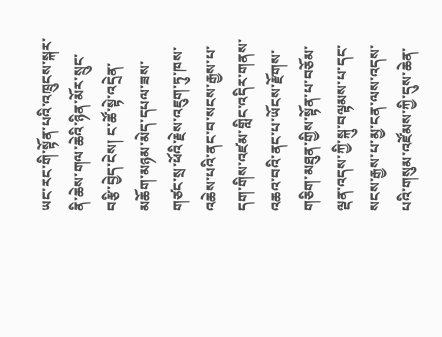ཡང་རང་གི་སྟོན་པའི་འཁྲུངས་སྐར་ནི་ཆེས་གལ་ཆེའི་ཉིན་མོར་སྲུང་བརྩི་བྱེད་ངེས། ང་ཚོ་སྟེ་འདྲེན་མཆོག་མཉམ་མེད་དཔལ་ཟས་གཙང་སྲ་ཕོའི་རྗེས་འཇུག་ཏུ་ཁས་འཆེས་པའི་ནང་བ་སངས་རྒྱས་པ་དག་གིས་འཛམ་གླིང་འདིར་གནས་འཆའ་བའི་ནང་པ་ཡོངས་རྫོགས་གཅིག་མཐུན་གྱིས་སྟོན་པ་བཅོམ་ལྡན་འདས་ཀྱི་སྐུ་བལྟམས་པ་དང་སངས་རྒྱས་པ་མྱ་ངན་ལས་འདས་པའི་གསུམ་འཛོམས་ཀྱི་དུས་ཆེན་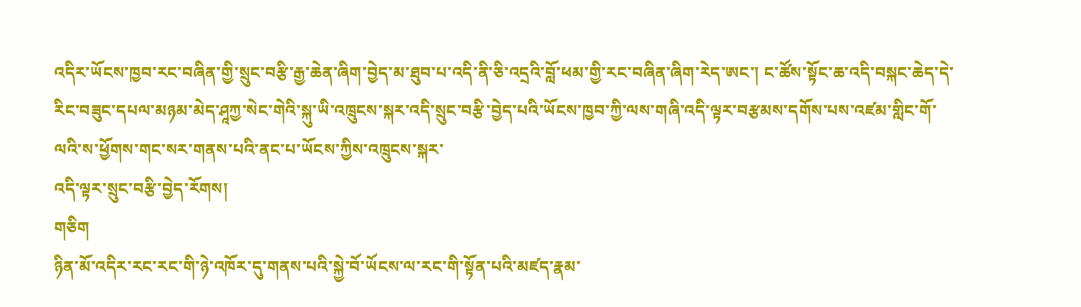འདིར་ཡོངས་ཁྱབ་རང་བཞིན་གྱི་སྲུང་བརྩི་རྒྱ་ཆེན་ཞིག་བྱེད་མ་ཐུབ་པ་འདི་ནི་ཅི་འདྲའི་བློ་ཕམ་གྱི་རང་བཞིན་ཞིག་རེད་ཨང་། ང་ཚོས་སྟོང་ཆ་འདི་བསྐང་ཆེད་དེ་རིང་བཟུང་དཔལ་མཉམ་མེད་ཤཱཀྱ་སེང་གེའི་སྐུ་ཡི་འཁྲུངས་སྐར་འདི་སྲུང་བརྩི་བྱེད་པའི་ཡོངས་ཁྱབ་ཀྱི་ལས་གཞི་འདི་ལྟར་བརྩམས་དགོས་པས་འཛམ་གླིང་གོ་ལའི་ས་ཕྱོགས་གང་སར་གནས་པའི་ནང་པ་ཡོངས་ཀྱིས་འཁྲུངས་སྐར་
འདི་ལྟར་སྲུང་བརྩི་བྱེད་རོགས།
གཅིག
ཉིན་མོ་འདིར་རང་རང་གི་ཉེ་འཁོར་དུ་གནས་པའི་སྐྱེ་བོ་ཡོངས་ལ་རང་གི་སྟོན་པའི་མཛད་རྣམ་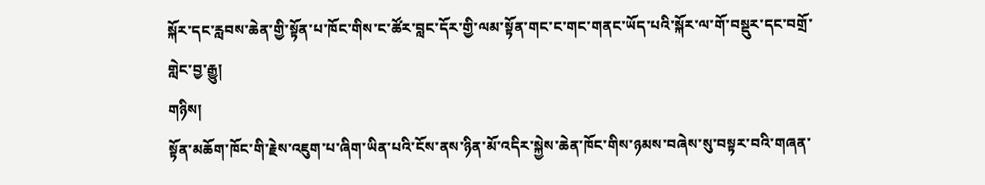སྐོར་དང་རླབས་ཆེན་གྱི་སྟོན་པ་ཁོང་གིས་ང་ཚོར་བླང་དོར་གྱི་ལམ་སྟོན་གང་ང་གང་གནང་ཡོད་པའི་སྐོར་ལ་གོ་བསྡུར་དང་བགྲོ་གླེང་བྱ་རྒྱུ།
གཉིས།
སྟོན་མཆོག་ཁོང་གི་རྗེས་འཇུག་པ་ཞིག་ཡིན་པའི་ངོས་ནས་ཉིན་མོ་འདིར་སྐྱེས་ཆེན་ཁོང་གིས་ཉམས་བཞེས་སུ་བསྟར་བའི་གཞན་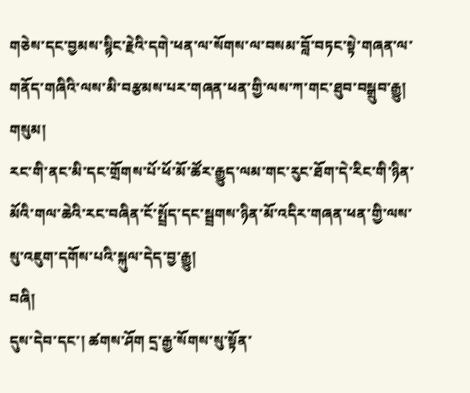གཅེས་དང་བྱམས་སྙིང་རྗེའི་དགེ་ཕན་ལ་སོགས་ལ་བསམ་བློ་བཏང་སྟེ་གཞན་ལ་གནོད་གཞིའི་ལས་མི་བརྩམས་པར་གཞན་ཕན་གྱི་ལས་ཀ་གང་ཐུབ་བསྒྲུབ་རྒྱུ།
གསུམ།
རང་གི་ནང་མི་དང་གྲོགས་པོ་ཕོ་མོ་ཚོར་རྒྱུད་ལམ་གང་རུང་ཐོག་དེ་རིང་གི་ཉིན་མོའི་གལ་ཆེའི་རང་བཞིན་ངོ་སྤྲོད་དང་སྦྲགས་ཉིན་མོ་འདིར་གཞན་ཕན་གྱི་ལས་སུ་འཇུག་དགོས་པའི་སྐུལ་དེད་བྱ་རྒྱུ།
བཞི།
དུས་དེབ་དང་། ཚགས་ཤོག དྲ་རྒྱ་སོགས་སུ་སྟོན་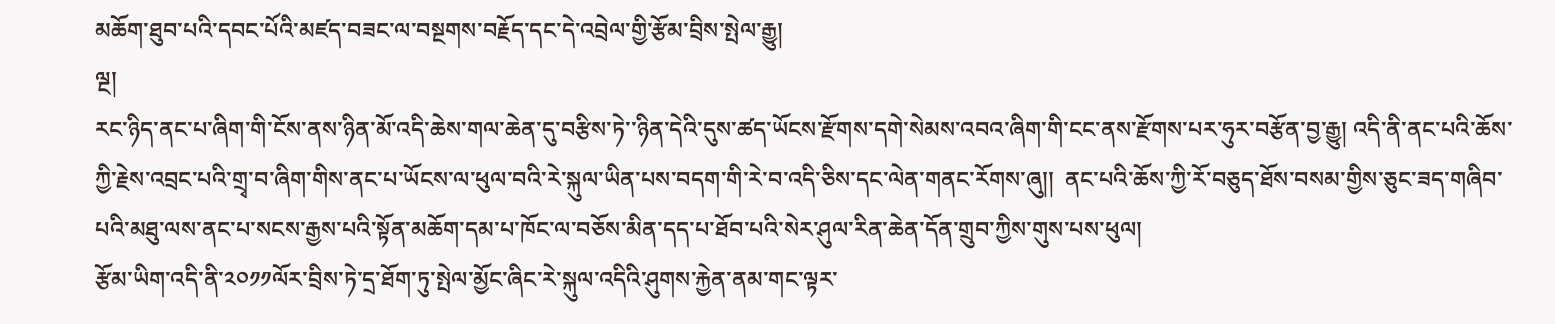མཆོག་ཐུབ་པའི་དབང་པོའི་མཛད་བཟང་ལ་བསྔགས་བརྗོད་དང་དེ་འབྲེལ་གྱི་རྩོམ་བྲིས་སྤེལ་རྒྱུ།
ལྔ།
རང་ཉིད་ནང་པ་ཞིག་གི་ངོས་ནས་ཉིན་མོ་འདི་ཆེས་གལ་ཆེན་དུ་བརྩིས་ཏེ་་ཉིན་དེའི་དུས་ཚད་ཡོངས་རྫོགས་དགེ་སེམས་འབའ་ཞིག་གི་ངང་ནས་རྫོགས་པར་ཧུར་བརྩོན་བྱ་རྒྱུ། འདི་ནི་ནང་པའི་ཆོས་ཀྱི་རྗེས་འབྲང་པའི་གྲྭ་བ་ཞིག་གིས་ནང་པ་ཡོངས་ལ་ཕུལ་བའི་རེ་སྐུལ་ཡིན་པས་བདག་གི་རེ་བ་འདི་ཅིས་དང་ལེན་གནང་རོགས་ཞུ།།  ནང་པའི་ཆོས་ཀྱི་རོ་བཅུད་ཐོས་བསམ་གྱིས་ཅུང་ཟད་གཞིབ་པའི་མཐུ་ལས་ནང་པ་སངས་རྒྱས་པའི་སྟོན་མཆོག་དམ་པ་ཁོང་ལ་བཅོས་མིན་དད་པ་ཐོབ་པའི་སེར་ཤུལ་རིན་ཆེན་དོན་གྲུབ་ཀྱིས་གུས་པས་ཕུལ།
རྩོམ་ཡིག་འདི་ནི་༢༠༡༡ལོར་བྲིས་ཏེ་དྲ་ཐོག་ཏུ་སྤེལ་མྱོང་ཞིང་རེ་སྐུལ་འདིའི་ཤུགས་རྐྱེན་ནམ་གང་ལྟར་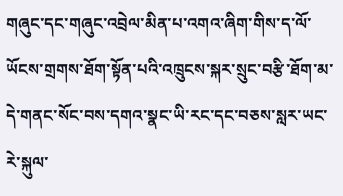གཞུང་དང་གཞུང་འབྲེལ་མིན་པ་འགའ་ཞིག་གིས་ད་ལོ་ཡོངས་གྲགས་ཐོག་སྟོན་པའི་འཁྲུངས་སྐར་སྲུང་བརྩི་ཐོག་མ་དེ་གནང་སོང་བས་དགའ་སྣང་ཡི་རང་དང་བཅས་སླར་ཡང་རེ་སྐུལ་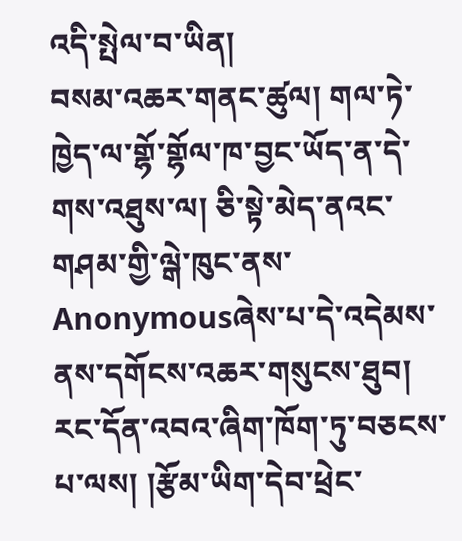འདི་སྤེལ་བ་ཡིན།
བསམ་འཆར་གནང་ཚུལ། གལ་ཏེ་ཁྱེད་ལ་གྷོ་གྷོལ་ཁ་བྱང་ཡོད་ན་དེ་གས་འཐུས་ལ། ཅི་སྟེ་མེད་ནའང་གཤམ་གྱི་ལྒེ་ཁུང་ནས་Anonymousཞེས་པ་དེ་འདེམས་ནས་དགོངས་འཆར་གསུངས་ཐུབ།
རང་དོན་འབའ་ཞིག་ཁོག་ཏུ་བཅངས་པ་ལས། །རྩོམ་ཡིག་དེབ་ཕྲེང་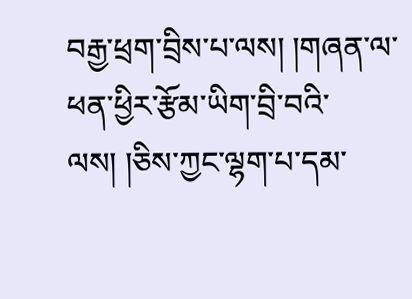བརྒྱ་ཕྲག་བྲིས་པ་ལས། །གཞན་ལ་ཕན་ཕྱིར་རྩོམ་ཡིག་བྲི་བའི་ལས། །ཅིས་ཀྱང་ལྷག་པ་དམ་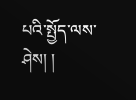པའི་སྤྱོད་ལས་ཤེས། །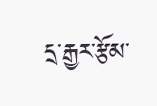དྲ་རྒྱར་རྩོམ་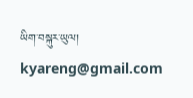ཡིག་བསྐུར་ཡུལ། kyareng@gmail.com